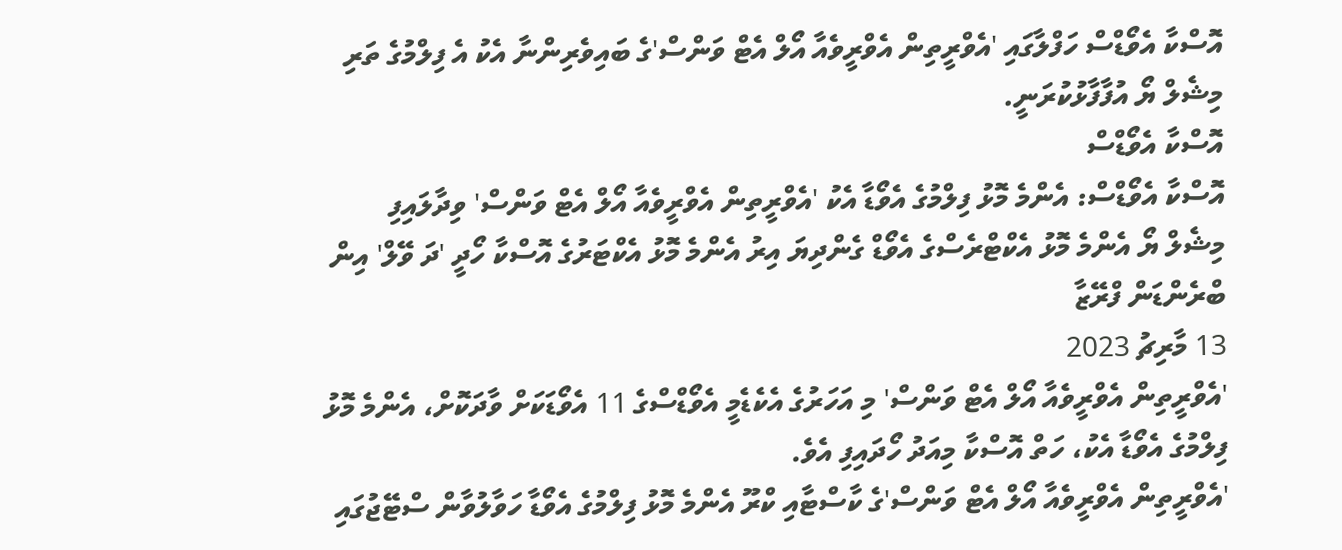އޮސްކާ އެވޯޑްސް ހަފްލާގައި 'އެވްރީތިން އެވްރީވެއާ އޯލް އެޓް ވަންސް'ގެ ބައިވެރިންނާ އެކު އެ ފިލްމުގެ ތަރި މިޝެލް ޔޯ އުފާފާޅުކުރަނީ.
އޮސްކާ އެވޯޑްސް
އޮސްކާ އެވޯޑްސް: އެންމެ މޮޅު ފިލްމުގެ އެވޯޑާ އެކު 'އެވްރީތިން އެވްރީވެއާ އޯލް އެޓް ވަންސް' ވިދާލައިފި
މިޝެލް ޔޯ އެންމެ މޮޅު އެކްޓްރެސްގެ އެވޯޑް ގެންދިޔަ އިރު އެންމެ މޮޅު އެކްޓަރުގެ އޮސްކާ ހޯދީ 'ދަ ވޭލް' އިން ބްރެންޑަން ފްރޭޒާ
13 މާރިޗު 2023
'އެވްރީތިން އެވްރީވެއާ އޯލް އެޓް ވަންސް' މި އަހަރުގެ އެކެޑެމީ އެވޯޑްސްގެ 11 އެވޯޑަކަށް ވާދަކޮށް، އެންމެ މޮޅު ފިލްމުގެ އެވޯޑާ އެކު، ހަތް އޮސްކާ މިއަދު ހޯދައިފި އެވެ.
'އެވްރީތިން އެވްރީވެއާ އޯލް އެޓް ވަންސް'ގެ ކާސްޓާއި ކްރޫ އެންމެ މޮޅު ފިލްމުގެ އެވޯޑާ ހަވާލުވާން ސްޓޭޖުގައި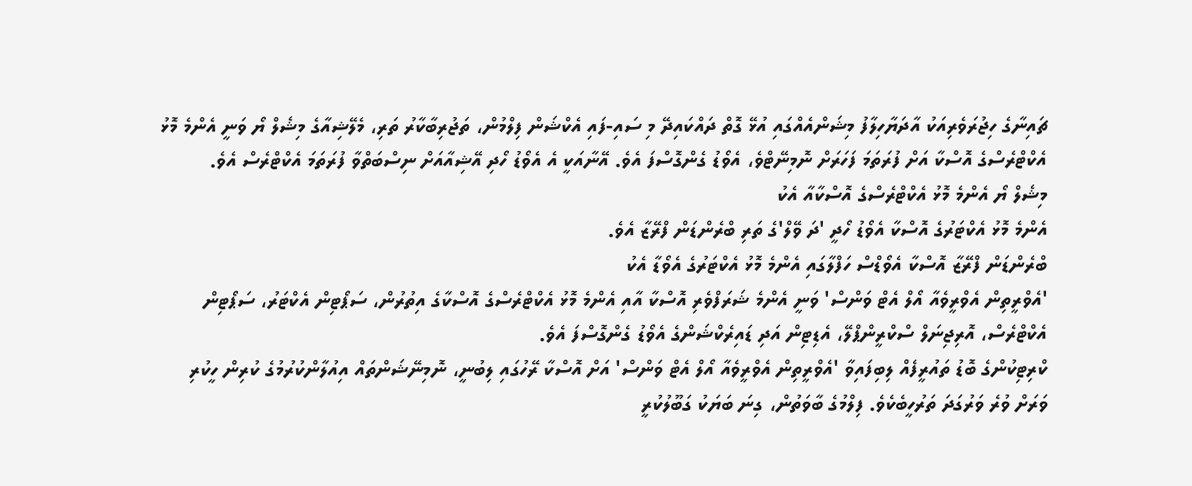ޗައިނާގެ ހިޖުރަވެރިއަކު އާދަޔާހިލާފު މިޝަންއެއްގައި އުޅޭ ގޮތް ދައްކައިދޭ މި ސައި-ފައި އެކްޝަން ފިލްމުން، ތަޖުރިބާކާރު ތަރި، މެލޭޝިއާގެ މިޝެލް ޔޯ ވަނީ އެންމެ މޮޅު އެކްޓްރެސްގެ އޮސްކާ އަށް ފުރަތަމަ ފަހަރަށް ނޮމިނޭޓްވެ، އެވޯޑު ގެންގޮސްފަ އެވެ. އޭނާއަކީ އެ އެވޯޑު ހޯދި އޭޝިއާއަށް ނިސްބަތްވާ ފުރަތަމަ އެކްޓްރެސް އެވެ.
މިޝެލް ޔޯ އެންމެ މޮޅު އެކްޓްރެސްގެ އޮސްކާއާ އެކު
އެންމެ މޮޅު އެކްޓަރުގެ އޮސްކާ އެވޯޑު ހޯދީ 'ދަ ވޭލް'ގެ ތަރި ބްރެންޑަން ފްރޭޒާ އެވެ.
ބްރެންޑަން ފްރޭޒާ އޮސްކާ އެވޯޑްސް ހަފްލާގައި އެންމެ މޮޅު އެކްޓަރުގެ އެވޯޑާ އެކު
'އެވްރީތިން އެވްރީވެއާ އޯލް އެޓް ވަންސް' ވަނީ އެންމެ ޝަރަފްވެރި އޮސްކާ އާއި އެންމެ މޮޅު އެކްޓްރެސްގެ އޮސްކާގެ އިތުރުން، ސަޕޯޓިން އެކްޓަރު، ސަޕޯޓިން އެކްޓްރެސް، އޮރިޖިނަލް ސްކްރީންޕްލޭ، އެޑިޓިން އަދި ޑައިރެކްޝަންގެ އެވޯޑު ގެންގޮސްފަ އެވެ.
ކްރިޓިކުންގެ ބޮޑު ތައުރީފެއް ލިބިފައިވާ 'އެވްރީތިން އެވްރީވެއާ އޯލް އެޓް ވަންސް' އަށް އޮސްކާ ރޭހުގައި ލިބުނީ، ނޮމިނޭޝަންތައް އިއުލާންކުރުމުގެ ކުރިން ހީކުރި ވަރަށް ވުރެ ވަރުގަދަ ތަރުހީބެކެވެ. ފިލްމުގެ ބާވަތުން، ގިނަ ބަޔަކު ގަބޫލުކުރީ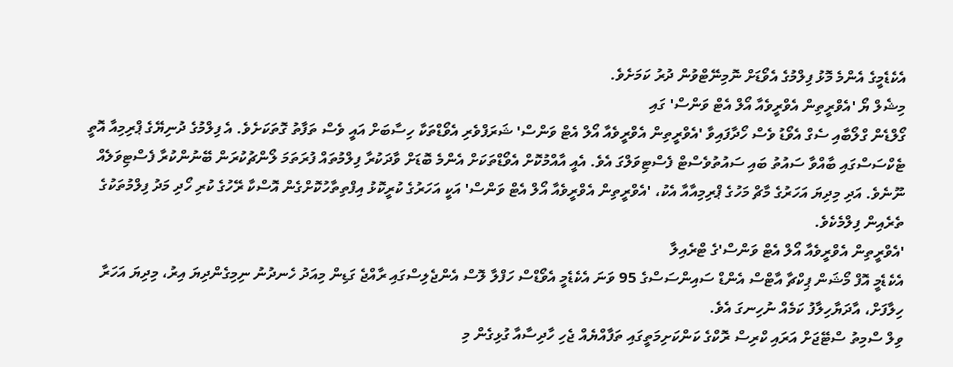އެކެޑެމީގެ އެންމެ މޮޅު ފިލްމުގެ އެވޯޑަށް ނޮމިނޭޓްވުން ދުރު ކަމަށެވެ.
މިޝެލް ޔޯ 'އެވްރީތިން އެވްރީވެއާ އޯލް އެޓް ވަންސް' ގައި
ގޯލްޑެން ގްލޯބާއި ސެގް އެވޯޑު ވެސް ހޯދާފައިވާ 'އެވްރީތިން އެވްރީވެއާ އޯލް އެޓް ވަންސް' ޝަރަފްވެރި އެވޯޑްތަކާ ހިސާބަށް އައީ ވެސް ތަފާތު ގޮތަކަށެވެ. އެ ފިލްމުގެ ދުނިޔޭގެ ޕްރިމިއާ އޮތީ ޓެކްސަސްގައި ބާއްވާ ސައުތު ބައި ސައުތުވެސްޓް ފެސްޓިވަލްގަ އެވެ. އެއީ އާއްމުކޮށް އެވޯޑްތަކަށް އެންމެ ބޮޑަށް ވާދަކުރާ ފިލްމުތައް ފުރަތަމަ ލޯންޗުކުރަން ބޭނުންކުރާ ފެސްޓިވަލެއް ނޫނެވެ. އަދި މިދިޔަ އަހަރުގެ މާޗް މަހުގެ ޕްރިމިއާއާ އެކު، 'އެވްރީތިން އެވްރީވެއާ އޯލް އެޓް ވަންސް' އަކީ އަހަރުގެ ކުރީކޮޅު އިފްތިތާހުކޮށްގެން އޮސްކާ ރޭހުގެ ކުރި ހޯދި މަދު ފިލްމުތަކުގެ ތެރެއިން ފިލްމެކެވެ.
'އެވްރީތިން އެވްރީވެއާ އޯލް އެޓް ވަންސް'ގެ ޓްރެއިލާ
އެކެޑެމީ އޮފް މޯޝަން ޕިކްޗާ އާޓްސް އެންޑް ސައިންސަސްގެ 95 ވަނަ އެކެޑެމީ އެވޯޑްސް ހަފްލާ ލޮސް އެންޖެލިސްގައި ރާއްޖެ ގަޑިން މިއަދު ހެނދުނު ނިމިގެންދިޔަ އިރު، މިދިޔަ އަހަރާ ހިލާފަށް، އާދަޔާހިލާފު ކަމެއް ނުހިނގަ އެވެ.
ވިލް ސްމިތު ސްޓޭޖަށް އަރައި ކްރިސް ރޮކްގެ ކަންކަށިމަތީގައި ތަފާއްޔެއް ޖެހި ހާދިސާއާ ގުޅިގެން މި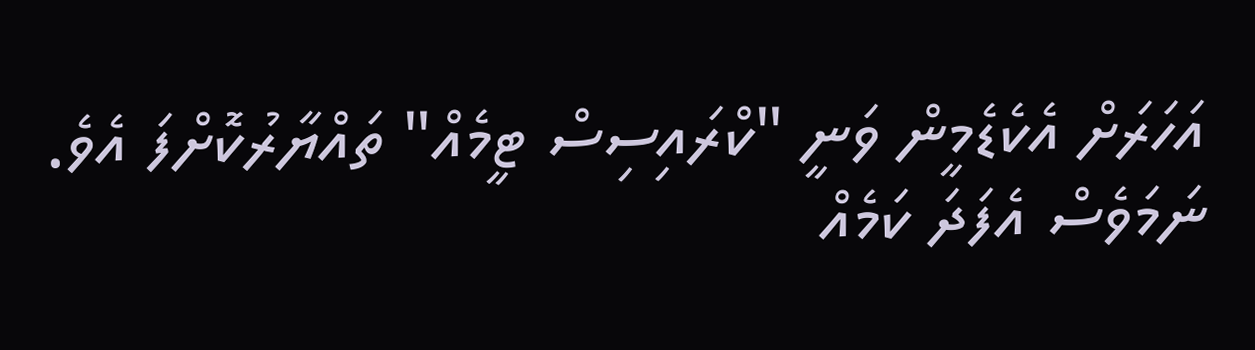އަހަރަށް އެކެޑެމީން ވަނީ "ކްރައިސިސް ޓީމެއް" ތައްޔާރުކޮށްފަ އެވެ. ނަމަވެސް އެފަދަ ކަމެއް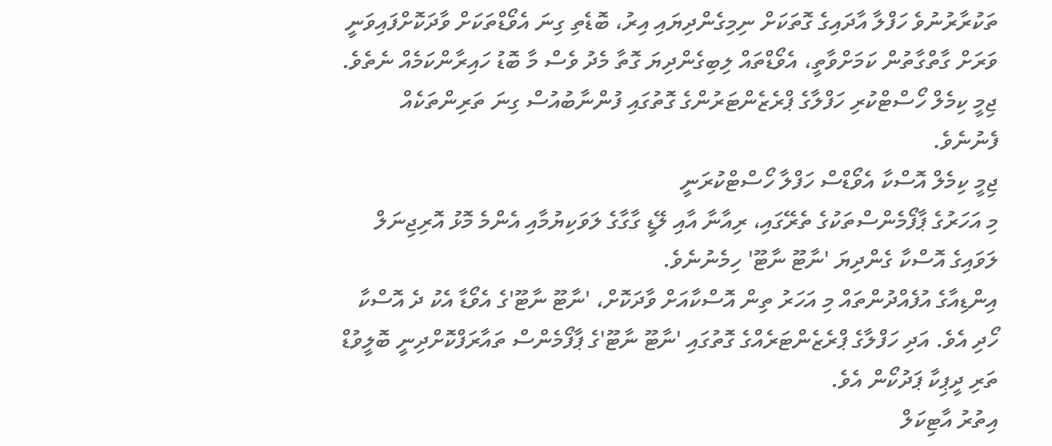ތަކުރާރުނުވެ ހަފްލާ އާދައިގެ ގޮތަކަށް ނިމިގެންދިޔައި އިރު، ބޮޑެތި ގިނަ އެވޯޑްތަކަށް ވާދަކޮށްފައިވަނީ ވަރަށް ގާތްގާތުން ކަމަށްވާތީ، އެވޯޑްތައް ލިބިގެންދިޔަ ގޮތާ މެދު ވެސް މާ ބޮޑު ހައިރާންކަމެއް ނެތެވެ.
ޖިމީ ކިމެލް ހޯސްޓްކުރި ހަފްލާގެ ޕްރެޒެންޓަރުންގެ ގޮތުގައި ފުންނާބުއުސް ގިނަ ތަރިންތަކެއް ފެނުނެވެ.
ޖިމީ ކިމެލް އޮސްކާ އެވޯޑްސް ހަފްލާ ހޯސްޓްކުރަނީ
މި އަހަރުގެ ޕާފޯމެންސްތަކުގެ ތެރޭގައި، ރިއާނާ އާއި ލޭޑީ ގާގާގެ ލަވަކިޔުމާއި އެންމެ މޮޅު އޮރިޖިނަލް ލަވައިގެ އޮސްކާ ގެންދިޔަ 'ނާޓޫ ނާޓޫ' ހިމެނުނެވެ.
އިންޑިއާގެ އުފެއްދުންތައް މި އަހަރު ތިން އޮސްކާއަށް ވާދަކޮށް، 'ނާޓޫ ނާޓޫ'ގެ އެވޯޑާ އެކު ދެ އޮސްކާ ހޯދި އެވެ. އަދި ހަފްލާގެ ޕްރެޒެންޓަރެއްގެ ގޮތުގައި 'ނާޓޫ ނާޓޫ'ގެ ޕާފޯމެންސް ތައާރަފްކޮށްދިނީ ބޮލީވުޑް ތަރި ދީޕިކާ ޕަދުކޯން އެވެ.
އިތުރު އާޓިކަލް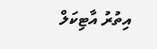އިތުރު އާޓިކަލް